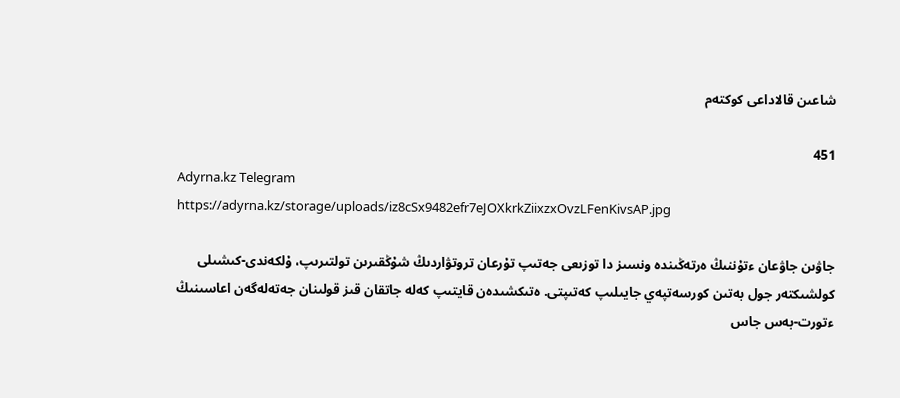شاعىن قالاداعى كوكتەم

451
Adyrna.kz Telegram
https://adyrna.kz/storage/uploads/iz8cSx9482efr7eJOXkrkZiixzxOvzLFenKivsAP.jpg

جاۋىن جاۋعان ءتۇننىڭ ەرتەڭىندە ونسىز دا توزىعى جەتىپ تۇرعان تروتۋاردىڭ شۇڭقىرىن تولتىرىپ، ۇلكەندى-كىشىلى كولشىكتەر جول بەتىن كورسەتپەي جايىلىپ كەتىپتى. ەتىكشىدەن قايتىپ كەلە جاتقان قىز قولىنان جەتەلەگەن اعاسىنىڭ ءتورت-بەس جاس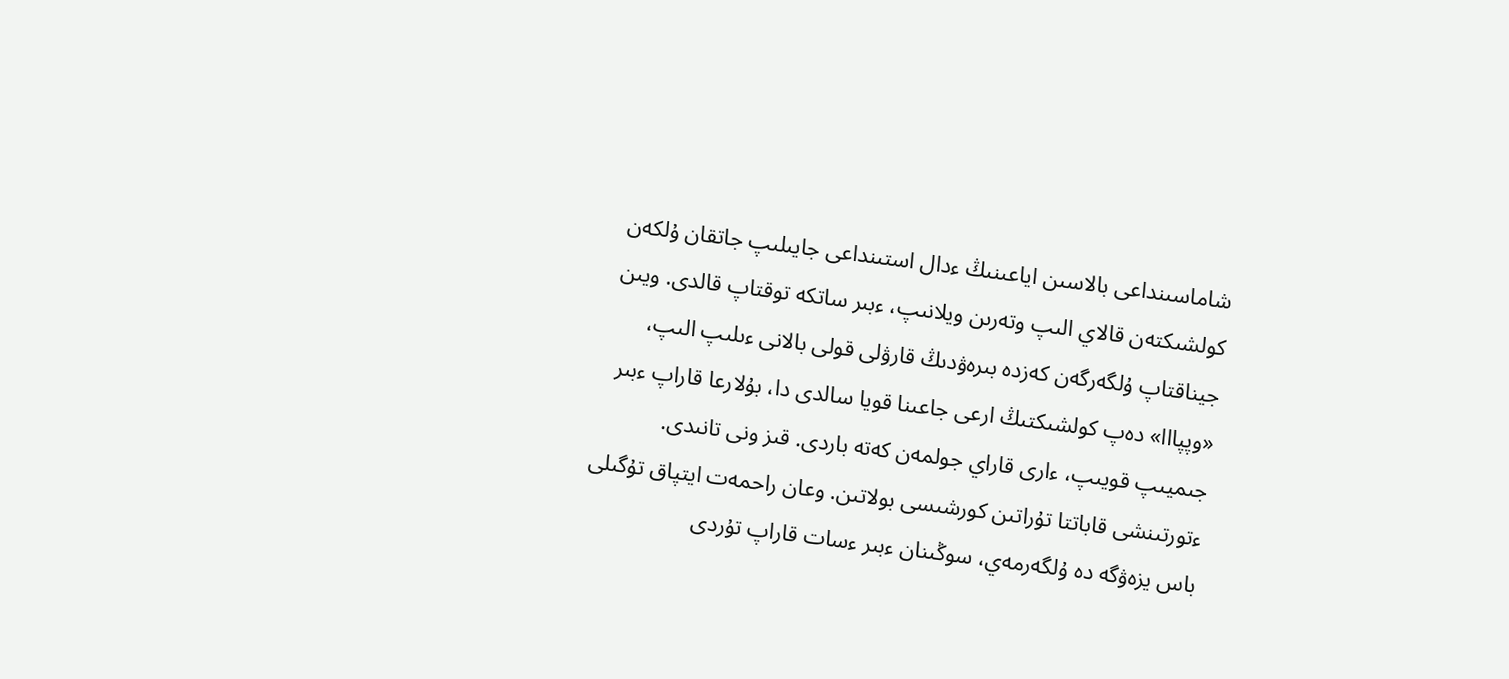شاماسىنداعى بالاسىن اياعىنىڭ ءدال استىنداعى جايىلىپ جاتقان ۇلكەن كولشىكتەن قالاي الىپ وتەرىن ويلانىپ، ءبىر ساتكە توقتاپ قالدى. ويىن جيناقتاپ ۇلگەرگەن كەزدە بىرەۋدىڭ قارۋلى قولى بالانى ءىلىپ الىپ، «وپپااا» دەپ كولشىكتىڭ ارعى جاعىنا قويا سالدى دا، بۇلارعا قاراپ ءبىر جىميىپ قويىپ، ءارى قاراي جولمەن كەتە باردى. قىز ونى تانىدى. ءتورتىنشى قاباتتا تۇراتىن كورشىسى بولاتىن. وعان راحمەت ايتپاق تۇگىلى باس يزەۋگە دە ۇلگەرمەي، سوڭىنان ءبىر ءسات قاراپ تۇردى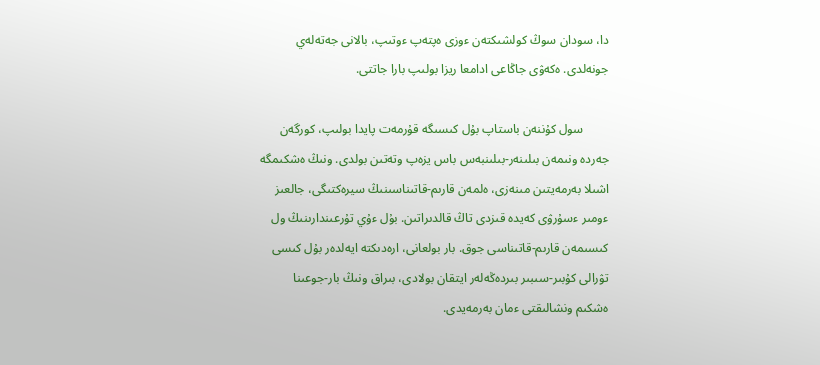دا، سودان سوڭ كولشىكتەن ءوزى ەپتەپ ءوتىپ، بالانى جەتەلەي جونەلدى. ەكەۋى جاڭاعى ادامعا ريزا بولىپ بارا جاتتى.

        سول كۇننەن باستاپ بۇل كىسىگە قۇرمەت پايدا بولىپ، كورگەن جەردە ونىمەن بىلىنەر-بىلىنبەس باس يزەپ وتەتىن بولدى. ونىڭ ەشكىمگە اشىلا بەرمەيتىن مىنەزى، ەلمەن قارىم-قاتىناسىنىڭ سيرەكتىگى، جالعىز ءومىر ءسۇرۋى كەيدە قىزدى تاڭ قالدىراتىن. بۇل ءۇي تۇرعىندارىنىڭ ول كىسىمەن قارىم-قاتىناسى جوق. بار بولعانى، ارەدىكتە ايەلدەر بۇل كىسى تۋرالى كۇبىر-سىبىر بىردەڭەلەر ايتقان بولادى، بىراق ونىڭ بار-جوعىنا ەشكىم ونشالىقتى ءمان بەرمەيدى.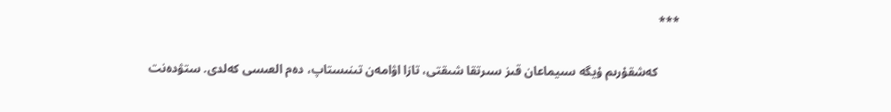***

       كەشقۇرىم ۇيگە سىيماعان قىز سىرتقا شىقتى، تازا اۋامەن تىنىستاپ، دەم العىسى كەلدى. ستۋدەنت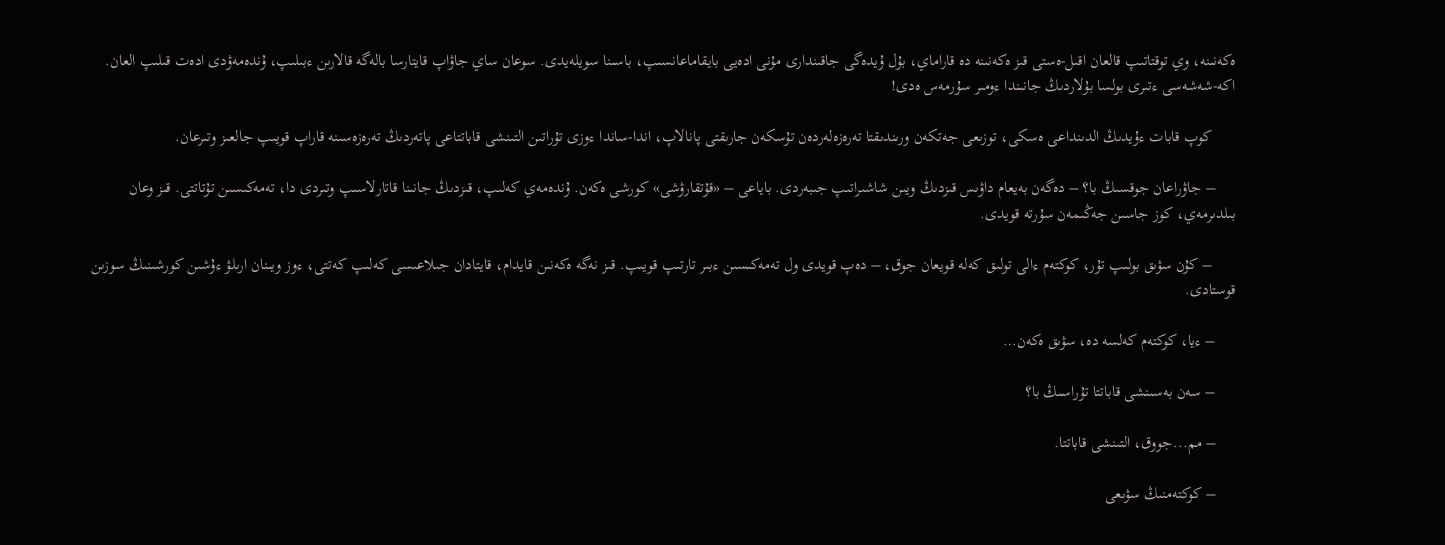ەكەنىنە، وي توقتاتىپ قالعان اقىل-ەستى قىز ەكەنىنە دە قاراماي، بۇل ۇيدەگى جاقىندارى مۇنى ادەيى بايقاماعانسىپ، باسىنا سويلەيدى. سوعان ساي جاۋاپ قايتارسا بالەگە قالارىن ءبىلىپ، ۇندەمەۋدى ادەت قىلىپ العان. اكە-شەشەسى ءتىرى بولسا بۇلاردىڭ جانىندا ءومىر سۇرمەس ەدى!

      كوپ قابات ءۇيدىڭ الدىنداعى ەسكى، توزىعى جەتكەن ورىندىقتا تەرەزەلەردەن تۇسكەن جارىقتى پانالاپ، اندا-ساندا ءوزى تۇراتىن التىنشى قاباتتاعى پاتەردىڭ تەرەزەسىنە قاراپ قويىپ جالعىز وتىرعان.

     – جاۋراعان جوقسىڭ با؟ – دەگەن بەيعام داۋىس قىزدىڭ ويىن شاشىراتىپ جىبەردى. باياعى – «قۇتقارۋشى» كورشى ەكەن. ۇندەمەي كەلىپ، قىزدىڭ جانىنا قاتارلاسىپ وتىردى دا، تەمەكىسىن تۇتاتتى. قىز وعان بىلدىرمەي، كوز جاسىن جەڭىمەن سۇرتە قويدى.

      – كۇن سۋىق بولىپ تۇر، كوكتەم ءالى تولىق كەلە قويعان جوق، – دەپ قويدى ول تەمەكىسىن ءبىر تارتىپ قويىپ. قىز نەگە ەكەنىن قايدام، قايتادان جىلاعىسى كەلىپ كەتتى، ءوز ويىنان ارىلۋ ءۇشىن كورشىنىڭ سوزىن قوستادى.

     – ءيا، كوكتەم كەلسە دە، سۋىق ەكەن…

     – سەن بەسىنشى قاباتتا تۇراسىڭ با؟

     – مم...جووق، التىنشى قاباتتا.

     – كوكتەمنىڭ سۋىعى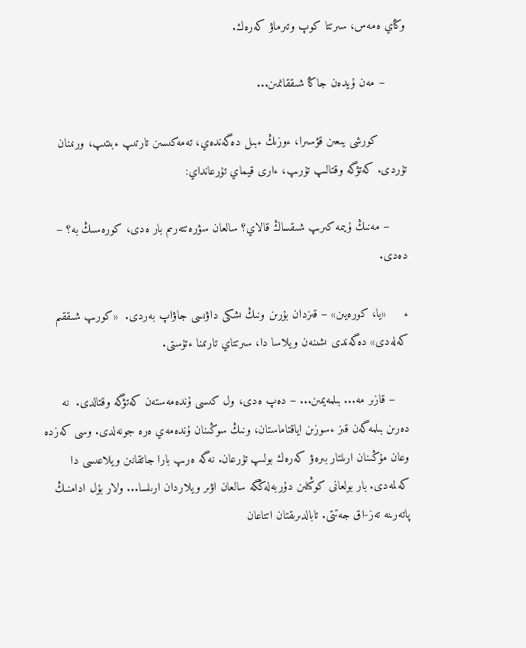وڭاي ەمەس، سىرتتا كوپ وتىرماۋ كەرەك.

      – مەن ۇيدەن جاڭا شىققانمىن...

        كورشى يىعىن قۋسىرا، ءوزىڭ ءبىل دەگەندەي، تەمەكىسىن تارتىپ ءبىتىپ، ورنىنان تۇردى. كەتۋگە وقتالىپ تۇرىپ، ءارى قيماي تۇرعانداي:

     – مەنىڭ ۇيىمە كىرىپ شىقساڭ قالاي؟ سالعان سۋرەتتەرىم بار ەدى، كورەسىڭ بە؟ – دەدى.

ء     «يا، كورەيىن» – قىزدان بۇرىن ونىڭ ىشكى داۋىسى جاۋاپ بەردى.  «كورىپ شىققىم كەلەدى» دەگەندى ىشىنەن ويلاسا دا، سىرتتاي تارتىنا ءتۇستى.

    – قازىر مە... بىلمەيمىن... – دەپ ەدى، ول كىسى ۇندەمەستەن كەتۋگە وقتالدى.  نە دەرىن بىلمەگەن قىز ءسوزىن اياقتاماستان، ونىڭ سوڭىنان ۇندەمەي ەرە جونەلدى. وسى كەزدە وعان مۇڭىنان ارىلتار بىرەۋ كەرەك بولىپ تۇرعان. نەگە ەرىپ بارا جاتقانىن ويلاعىسى دا كەلمەدى. بار بولعانى كوڭىلىن دۇربەلەڭگە سالعان اۋىر ويلاردان ارىلسا... ولار بۇل ادامنىڭ پاتەرىنە تەز-اق جەتتى. تابالدىرىقتان اتتاعان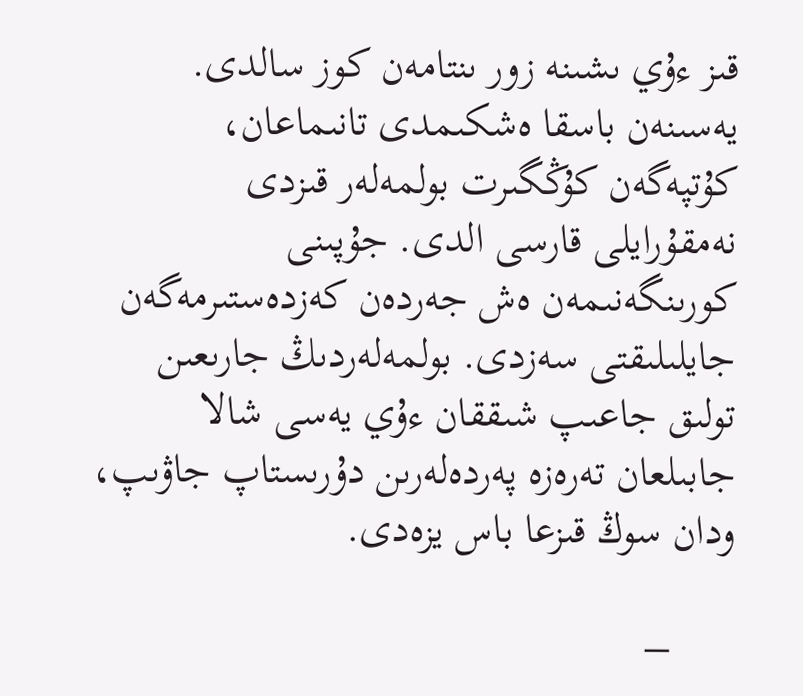قىز ءۇي ىشىنە زور ىنتامەن كوز سالدى. يەسىنەن باسقا ەشكىمدى تانىماعان، كۇتپەگەن كۇڭگىرت بولمەلەر قىزدى نەمقۇرايلى قارسى الدى. جۇپىنى كورىنگەنىمەن ەش جەردەن كەزدەستىرمەگەن جايلىلىقتى سەزدى. بولمەلەردىڭ جارىعىن تولىق جاعىپ شىققان ءۇي يەسى شالا جابىلعان تەرەزە پەردەلەرىن دۇرىستاپ جاۋىپ، ودان سوڭ قىزعا باس يزەدى.

      –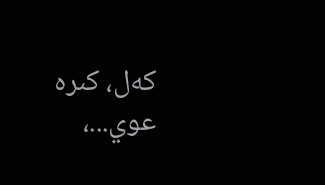كەل، كىرە عوي...،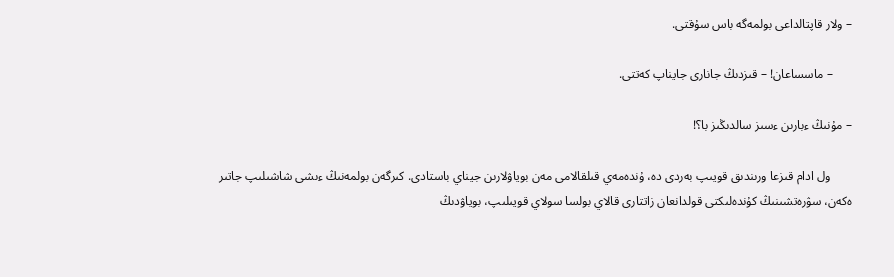– ولار قاپتالداعى بولمەگە باس سۇقتى.

      – ماسساعان! – قىزدىڭ جانارى جايناپ كەتتى.

– مۇنىڭ ءبارىن ءسىز سالدىڭىز با؟!

       ول ادام قىزعا ورىندىق قويىپ بەردى دە، ۇندەمەي قىلقالامى مەن بوياۋلارىن جيناي باستادى. كىرگەن بولمەنىڭ ءىشى شاشىلىپ جاتىر ەكەن، سۋرەتشىنىڭ كۇندەلىكتى قولدانعان زاتتارى قالاي بولسا سولاي قويىلىپ، بوياۋدىڭ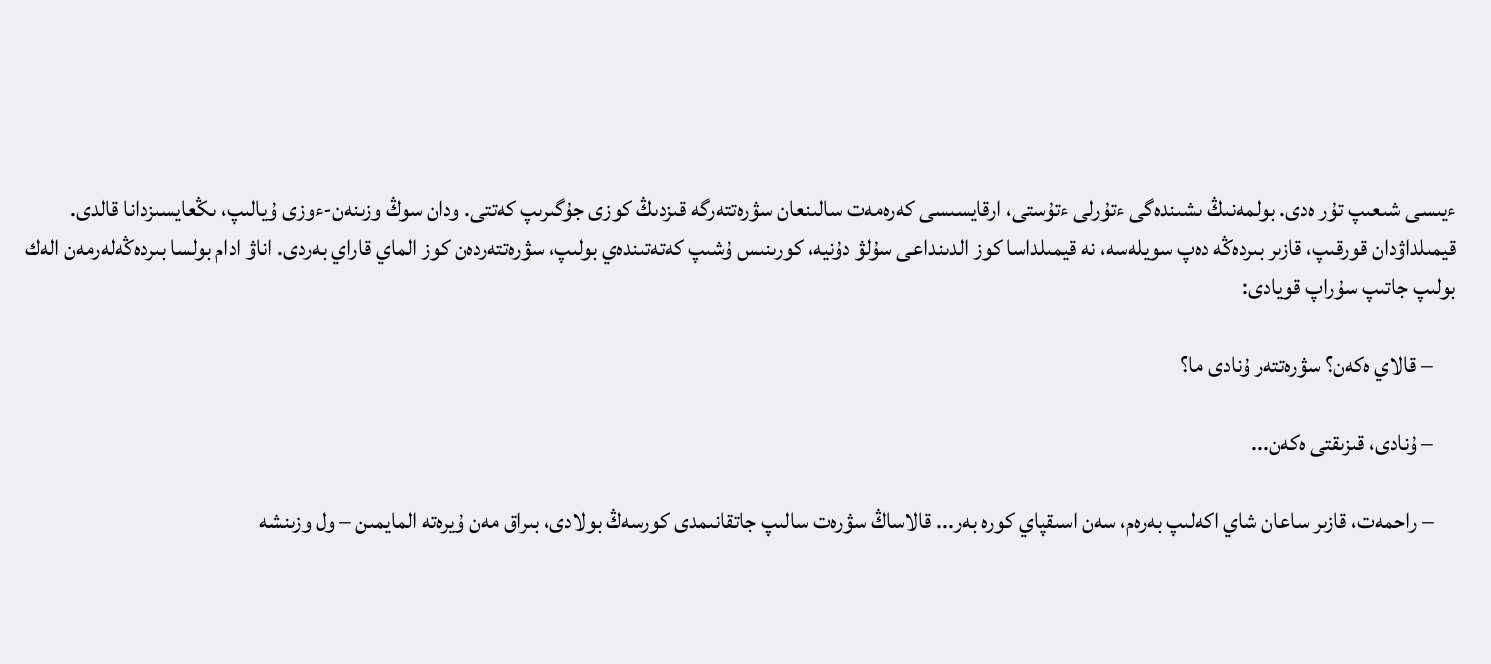ءيىسى شىعىپ تۇر ەدى. بولمەنىڭ ىشىندەگى ءتۇرلى ءتۇستى، ارقايسىسى كەرەمەت سالىنعان سۋرەتتەرگە قىزدىڭ كوزى جۇگىرىپ كەتتى. ودان سوڭ وزىنەن-ءوزى ۇيالىپ، ىڭعايسىزدانا قالدى. قيمىلداۋدان قورقىپ، قازىر بىردەڭە دەپ سويلەسە، نە قيمىلداسا كوز الدىنداعى سۇلۋ دۇنيە، كورىنىس ۇشىپ كەتەتىندەي بولىپ، سۋرەتتەردەن كوز الماي قاراي بەردى. اناۋ ادام بولسا بىردەڭەلەرمەن الەك بولىپ جاتىپ سۇراپ قويادى:

     – قالاي ەكەن؟ سۋرەتتەر ۇنادى ما؟

     – ۇنادى، قىزىقتى ەكەن...

     – راحمەت، قازىر ساعان شاي اكەلىپ بەرەم، سەن اسىقپاي كورە بەر... قالاساڭ سۋرەت سالىپ جاتقانىمدى كورسەڭ بولادى، بىراق مەن ۇيرەتە المايمىن – ول وزىنشە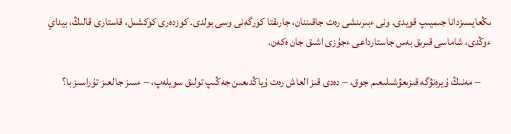ىڭعايسىزدانا جىميىپ قويدى. ونى ءبىرىنشى رەت جاقىننان، جارىقتا كورگەنى وسى بولدى. كوزدەرى كوكشىل، قاستارى قالىڭ، بيداي ءوڭدى، شاماسى قىرىق بەس جاستارداعى ءجۇزى اشىق جان ەكەن.

     – مەنىڭ ۇيرەنۋگە قىزىعۋشىلىعىم جوق، – دەدى قىز العاش رەت ۇياڭدىعىن جەڭىپ تولىق سويلەپ، – ءسىز جالعىز تۇراسىز با؟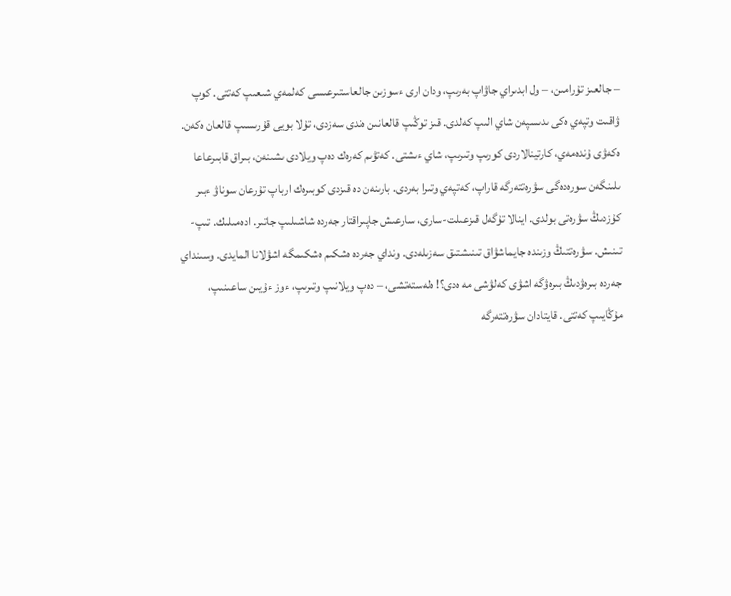– جالعىز تۇرامىن، – ول ابدىراي جاۋاپ بەرىپ، ودان ارى ءسوزىن جالعاستىرعىسى كەلمەي شىعىپ كەتتى. كوپ ۋاقىت وتپەي ەكى ىدىسپەن شاي الىپ كەلدى. قىز توڭىپ قالعانىن ەندى سەزدى، تۇلا بويى قۇرىسىپ قالعان ەكەن. ەكەۋى ۇندەمەي، كارتينالاردى كورىپ وتىرىپ، شاي ءىشتى. كەتۋىم كەرەك دەپ ويلادى ىشىنەن، بىراق قابىرعاعا ىلىنگەن سورەدەگى سۋرەتتەرگە قاراپ، كەتپەي وتىرا بەردى. بارىنەن دە قىزدى كوبىرەك ارباپ تۇرعان سوناۋ ءبىر كۇزدىڭ سۋرەتى بولدى. اينالا تۇگەل قىزعىلت-سارى، سارعىش جاپىراقتار جەردە شاشىلىپ جاتىر. ادەمىلىك. تىپ-تىنىش. سۋرەتتىڭ وزىندە جايماشۋاق تىنىشتىق سەزىلەدى. ونداي جەردە ەشكىم ەشكىمگە اشۋلانا المايدى. وسىنداي جەردە بىرەۋدىڭ بىرەۋگە اشۋى كەلۋشى مە ەدى؟! ەلەستەتشى، – دەپ ويلانىپ وتىرىپ، ءوز ءۇيىن ساعىنىپ، مۇڭايىپ كەتتى. قايتادان سۋرەتتەرگە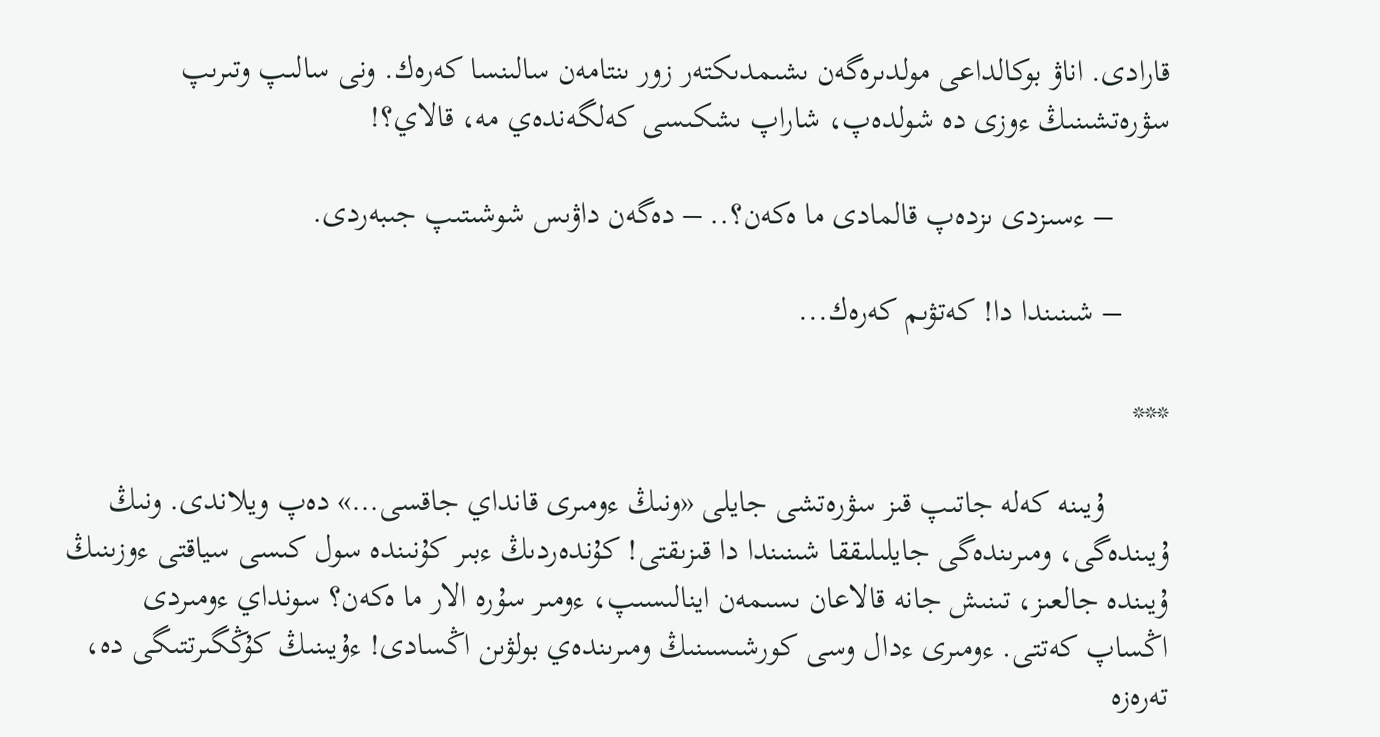قارادى. اناۋ بوكالداعى مولدىرەگەن ىشىمدىكتەر زور ىنتامەن سالىنسا كەرەك. ونى سالىپ وتىرىپ سۋرەتشىنىڭ ءوزى دە شولدەپ، شاراپ ىشكىسى كەلگەندەي مە، قالاي؟!

       – ءسىزدى ىزدەپ قالمادى ما ەكەن؟.. – دەگەن داۋىس شوشىتىپ جىبەردى.

      – شىنىندا دا! كەتۋىم كەرەك...

***

        ۇيىنە كەلە جاتىپ قىز سۋرەتشى جايلى «ونىڭ ءومىرى قانداي جاقسى…» دەپ ويلاندى. ونىڭ ۇيىندەگى، ومىرىندەگى جايلىلىققا شىنىندا دا قىزىقتى! كۇندەردىڭ ءبىر كۇنىندە سول كىسى سياقتى ءوزىنىڭ ۇيىندە جالعىز، تىنىش جانە قالاعان ىسىمەن اينالىسىپ، ءومىر سۇرە الار ما ەكەن؟ سونداي ءومىردى اڭساپ كەتتى. ءومىرى ءدال وسى كورشىسىنىڭ ومىرىندەي بولۋىن اڭسادى! ءۇيىنىڭ كۇڭگىرتتىگى دە، تەرەزە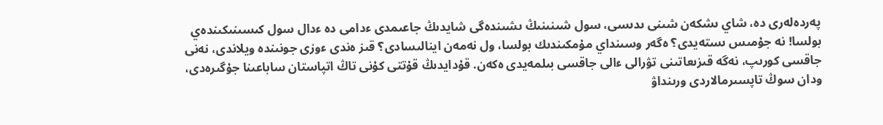پەردەلەرى دە، شاي ىشكەن شىنى ىدىسى، سول شىنىنىڭ ىشىندەگى شايدىڭ جاعىمدى ءدامى دە ءدال سول كىسىنىكىندەي بولسا! نە جۇمىس ىستەيدى؟ ەگەر وسىنداي مۇمكىندىك بولسا، ول نەمەن اينالىسادى؟ قىز ەندى ءوزى جونىندە ويلاندى، نەنى جاقسى كورىپ، نەگە قىزىعاتىنى تۋرالى ءالى جاقسى بىلمەيدى ەكەن. قۇدايدىڭ قۇتتى كۇنى تاڭ اتپاستان ساباعىنا جۇگىرەدى، ودان سوڭ تاپسىرمالاردى ورىنداۋ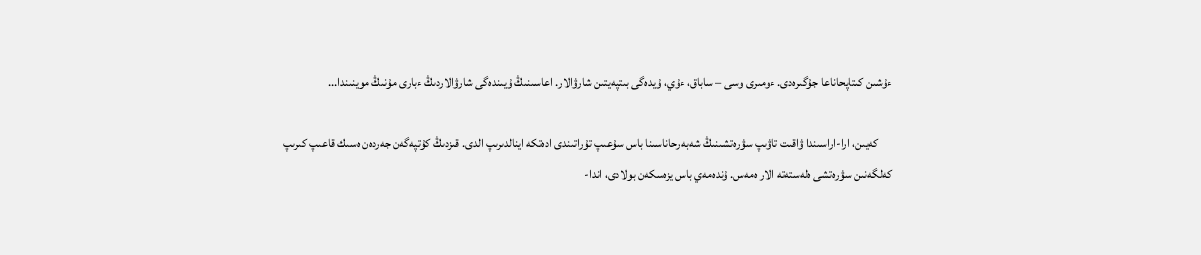ءۇشىن كىتاپحاناعا جۇگىرەدى. ءومىرى وسى – ساباق، ءۇي، ۇيدەگى بىتپەيتىن شارۋالار. اعاسىنىڭ ۇيىندەگى شارۋالاردىڭ ءبارى مۇنىڭ موينىندا...

      كەيىن، ارا-اراسىندا ۋاقىت تاۋىپ سۋرەتشىنىڭ شەبەرحاناسىنا باس سۇعىپ تۇراتىندى ادەتكە اينالدىرىپ الدى. قىزدىڭ كۇتپەگەن جەردەن ەسىك قاعىپ كىرىپ كەلگەنىن سۋرەتشى ەلەستەتە الار ەمەس. ۇندەمەي باس يزەسكەن بولادى، اندا-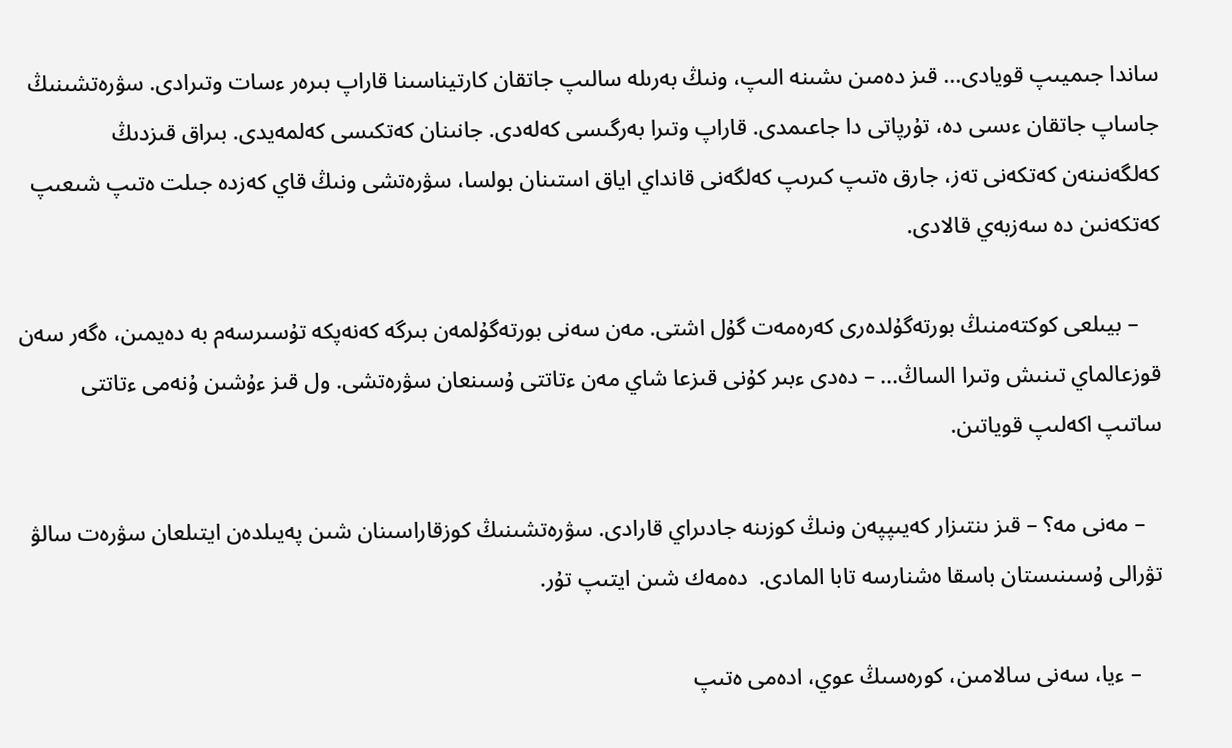ساندا جىميىپ قويادى... قىز دەمىن ىشىنە الىپ، ونىڭ بەرىلە سالىپ جاتقان كارتيناسىنا قاراپ بىرەر ءسات وتىرادى. سۋرەتشىنىڭ جاساپ جاتقان ءىسى دە، تۇرپاتى دا جاعىمدى. قاراپ وتىرا بەرگىسى كەلەدى. جانىنان كەتكىسى كەلمەيدى. بىراق قىزدىڭ كەلگەنىنەن كەتكەنى تەز، جارق ەتىپ كىرىپ كەلگەنى قانداي اياق استىنان بولسا، سۋرەتشى ونىڭ قاي كەزدە جىلت ەتىپ شىعىپ كەتكەنىن دە سەزبەي قالادى.

    – بيىلعى كوكتەمنىڭ بورتەگۇلدەرى كەرەمەت گۇل اشتى. مەن سەنى بورتەگۇلمەن بىرگە كەنەپكە تۇسىرسەم بە دەيمىن، ەگەر سەن قوزعالماي تىنىش وتىرا الساڭ... – دەدى ءبىر كۇنى قىزعا شاي مەن ءتاتتى ۇسىنعان سۋرەتشى. ول قىز ءۇشىن ۇنەمى ءتاتتى ساتىپ اكەلىپ قوياتىن.

   – مەنى مە؟ – قىز ىنتىزار كەيىپپەن ونىڭ كوزىنە جادىراي قارادى. سۋرەتشىنىڭ كوزقاراسىنان شىن پەيىلدەن ايتىلعان سۋرەت سالۋ تۋرالى ۇسىنىستان باسقا ەشنارسە تابا المادى.  دەمەك شىن ايتىپ تۇر.

    – ءيا، سەنى سالامىن، كورەسىڭ عوي، ادەمى ەتىپ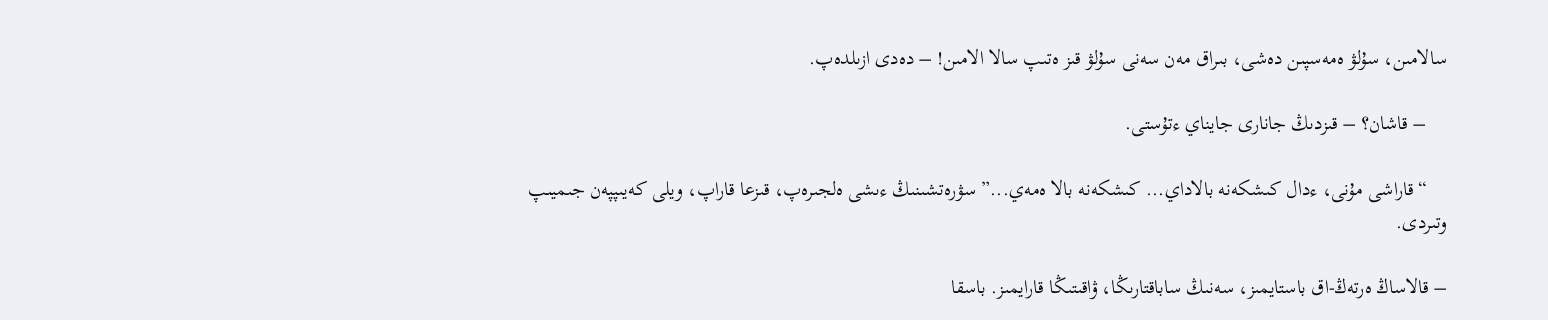سالامىن، سۇلۋ ەمەسپىن دەشى، بىراق مەن سەنى سۇلۋ قىز ەتىپ سالا الامىن! – دەدى ازىلدەپ.

    – قاشان؟ – قىزدىڭ جانارى جايناي ءتۇستى.

    “قاراشى مۇنى، ءدال كىشكەنە بالاداي... كىشكەنە بالا ەمەي...” سۋرەتشىنىڭ ءىشى ەلجىرەپ، قىزعا قاراپ، ويلى كەيىپپەن جىميىپ وتىردى.

– قالاساڭ ەرتەڭ-اق باستايمىز، سەنىڭ ساباقتارىڭا، ۋاقىتىڭا قارايمىز. باسقا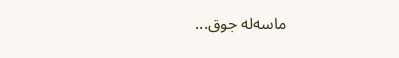ماسەلە جوق...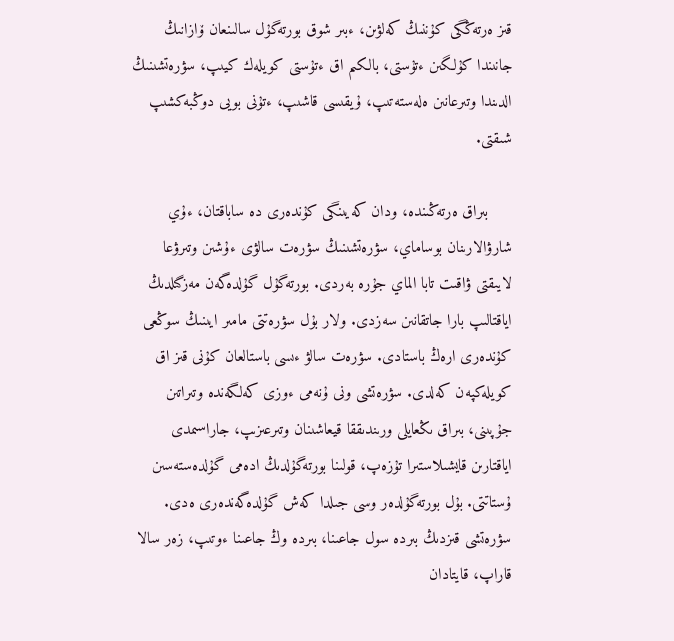قىز ەرتەڭگى كۇننىڭ كەلۋىن، ءبىر شوق بورتەگۇل سالىنعان ۆازانىڭ جانىندا كۇلگىن ءتۇستى، بالكىم اق ءتۇستى كويلەك كيىپ، سۋرەتشىنىڭ الدىندا وتىرعانىن ەلەستەتىپ، ۇيقىسى قاشىپ، ءتۇنى بويى دوڭبەكشىپ شىقتى.

     بىراق ەرتەڭىندە، ودان كەيىنگى كۇندەرى دە ساباقتان، ءۇي شارۋالارىنان بوساماي، سۋرەتشىنىڭ سۋرەت سالۋى ءۇشىن وتىرۋعا لايىقتى ۋاقىت تابا الماي جۇرە بەردى. بورتەگۇل گۇلدەگەن مەزگىلدىڭ اياقتالىپ بارا جاتقانىن سەزدى. ولار بۇل سۋرەتتى مامىر ايىنىڭ سوڭعى كۇندەرى ارەڭ باستادى. سۋرەت سالۋ ءىسى باستالعان كۇنى قىز اق كويلەكپەن كەلدى. سۋرەتشى ونى ۇنەمى ءوزى كەلگەندە وتىراتىن جۇپىنى، بىراق ىڭعايلى ورىندىققا قيعاشىنان وتىرعىزىپ، جاراسىمدى اياقتارىن قايشىلاستىرا تۇزەپ، قولىنا بورتەگۇلدىڭ ادەمى گۇلدەستەسىن ۇستاتتى. بۇل بورتەگۇلدەر وسى جىلدا كەش گۇلدەگەندەرى ەدى.  سۋرەتشى قىزدىڭ بىردە سول جاعىنا، بىردە وڭ جاعىنا ءوتىپ، زەر سالا قاراپ، قايتادان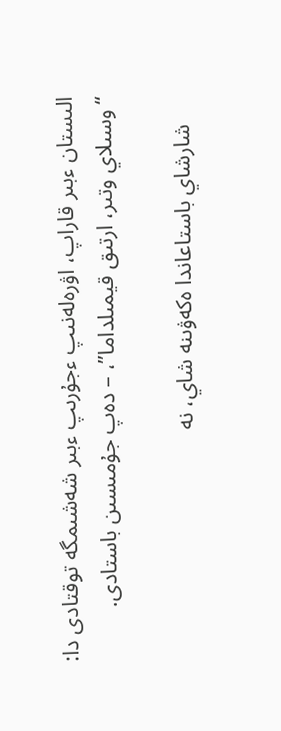الىستان ءبىر قاراپ، اۋرەلەنىپ ءجۇرىپ ءبىر شەشىمگە توقتادى دا: “وسىلاي وتىر، ارتىق قيمىلداما”، – دەپ جۇمىسىن باستادى.

     شارشاي باستاعاندا ەكەۋىنە شاي، نە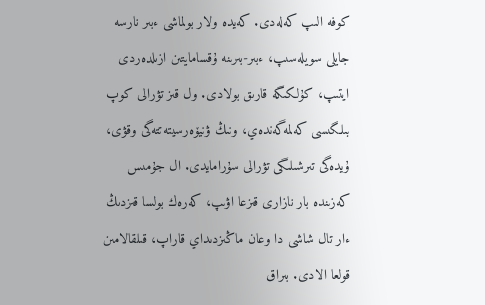كوفە الىپ كەلەدى. كەيدە ولار بولماشى ءبىر نارسە جايلى سويلەسىپ، ءبىر-بىرىنە ۇقسامايتىن ازىلدەردى ايتىپ، كۇلكىگە قارىق بولادى. ول قىز تۋرالى كوپ بىلگىسى كەلمەگەندەي، ونىڭ ۋنيۆەرسيتەتتەگى وقۋى، ۇيدەگى تىرشىلىگى تۋرالى سۇرامايدى. ال جۇمىس كەزىندە بار نازارى قىزعا اۋىپ، كەرەك بولسا قىزدىڭ ءار تال شاشى دا وعان ماڭىزدىداي قاراپ، قىلقالامىن قولعا الادى. بىراق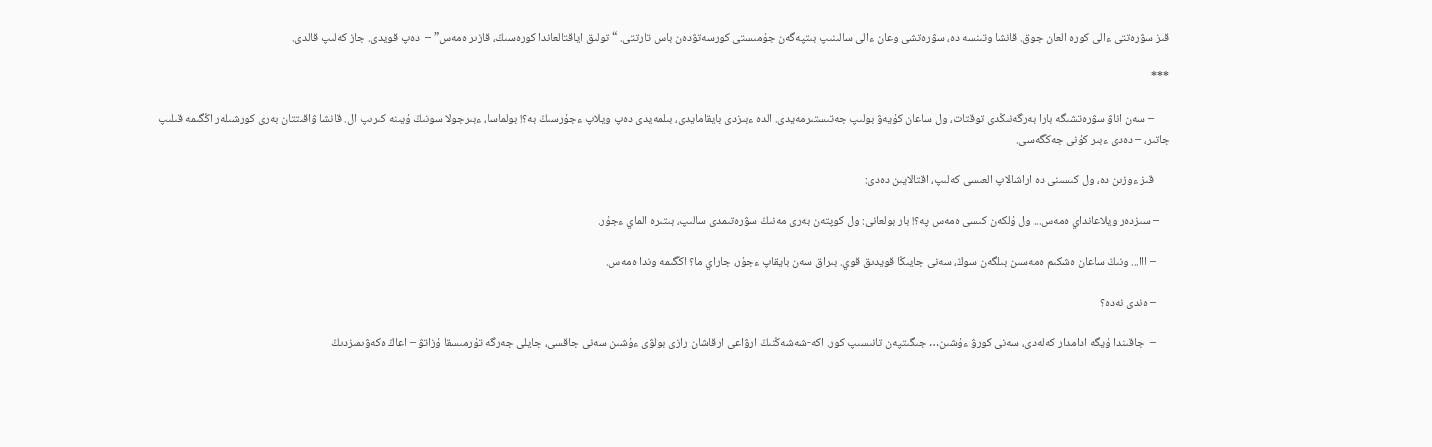قىز سۋرەتتى ءالى كورە العان جوق. قانشا وتىنسە دە، سۋرەتشى وعان ءالى سالىنىپ بىتپەگەن جۇمىستى كورسەتۋدەن باس تارتتى. “تولىق اياقتالعاندا كورەسىڭ، قازىر ەمەس” –  دەپ قويدى. جاز كەلىپ قالدى.

***

      – سەن اناۋ سۋرەتشىگە بارا بەرگەنىڭدى توقتات، ول ساعان كۇيەۋ بولىپ جەتىستىرمەيدى. الدە ءبىزدى بايقامايدى، بىلمەيدى دەپ ويلاپ ءجۇرسىڭ بە؟! بولماسا، ءبىرجولا سونىڭ ۇيىنە كىرىپ ال. قانشا ۋاقىتتان بەرى كورشىلەر اڭگىمە قىلىپ جاتىر، – دەدى ءبىر كۇنى جەڭگەسى.

      قىز ءوزىن دە، ول كىسىنى دە اراشالاپ العىسى كەلىپ، اقتالايىن دەدى:

    – سىزدەر ويلاعانداي ەمەس... ول ۇلكەن كىسى ەمەس پە؟! بار بولعانى: ول كوپتەن بەرى مەنىڭ سۋرەتىمدى سالىپ، بىتىرە الماي ءجۇر.

     – ااا... ونىڭ ساعان ەشكىم ەمەسىن بىلگەن سوڭ، سەنى جايىڭا قويدىق قوي. بىراق سەن بايقاپ ءجۇر، جاراي ما؟ اڭگىمە وندا ەمەس.

     – ەندى نەدە؟

     –  جاقىندا ۇيگە ادامدار كەلەدى، سەنى كورۋ ءۇشىن… جىگىتپەن تانىسىپ كور. اكە-شەشەڭنىڭ ارۋاعى ارقاشان رازى بولۋى ءۇشىن سەنى جاقسى، جايلى جەرگە تۇرمىسقا ۇزاتۋ – اعاڭ ەكەۋىمىزدىڭ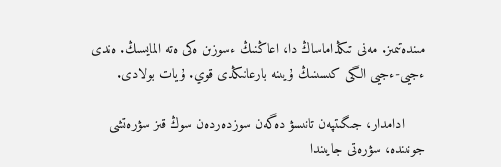مىندەتىمىز. مەنى تىڭداماساڭ دا، اعاڭنىڭ ءسوزىن ەكى ەتە المايسىڭ. ەندى ءجيى-ءجيى الگى كىسىنىڭ ۇيىنە بارعانىڭدى قوي. ۇيات بولادى.

     ادامدار، جىگىتپەن تانىسۋ دەگەن سوزدەردەن سوڭ قىز سۋرەتشى جونىندە، سۋرەتى جايىندا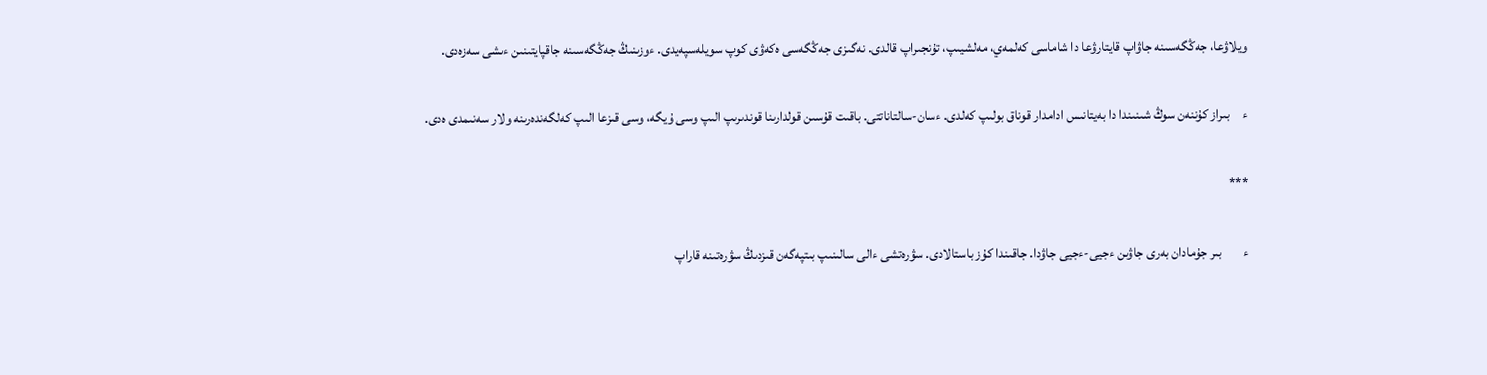ويلاۋعا، جەڭگەسىنە جاۋاپ قايتارۋعا دا شاماسى كەلمەي، مەلشيىپ، تۇنجىراپ قالدى. نەگىزى جەڭگەسى ەكەۋى كوپ سويلەسپەيدى. ءوزىنىڭ جەڭگەسىنە جاقپايتىنىن ءىشى سەزەدى.

ء     بىراز كۇننەن سوڭ شىنىندا دا بەيتانىس ادامدار قوناق بولىپ كەلدى. ءسان-سالتاناتتى. باقىت قۇسىن قولدارىنا قوندىرىپ الىپ وسى ۇيگە، وسى قىزعا الىپ كەلگەندەرىنە ولار سەنىمدى ەدى.

***

ء        بىر جۇمادان بەرى جاۋىن ءجيى-ءجيى جاۋدا. جاقىندا كۇز باستالادى. سۋرەتشى ءالى سالىنىپ بىتپەگەن قىزدىڭ سۋرەتىنە قاراپ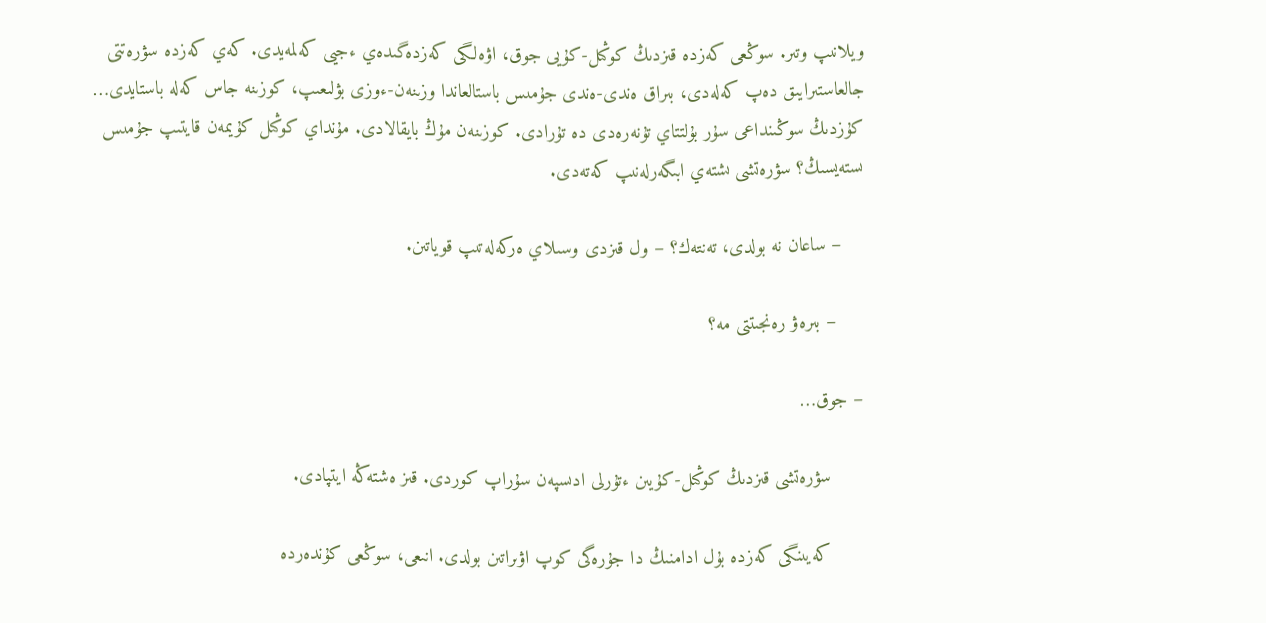ويلانىپ وتىر. سوڭعى كەزدە قىزدىڭ كوڭىل-كۇيى جوق، اۋەلگى كەزدەگىدەي ءجيى كەلمەيدى. كەي كەزدە سۋرەتتى جالعاستىرايىق دەپ كەلەدى، بىراق ەندى-ەندى جۇمىس باستالعاندا وزىنەن-ءوزى بۋلىعىپ، كوزىنە جاس كەلە باستايدى… كۇزدىڭ سوڭىنداعى سۇر بۇلتتاي تۇنەرەدى دە تۇرادى. كوزىنەن مۇڭ بايقالادى. مۇنداي كوڭىل كۇيمەن قايتىپ جۇمىس ىستەيسىڭ؟ سۋرەتشى ىشتەي ابىگەرلەنىپ كەتەدى.

    – ساعان نە بولدى، تەنتەك؟ – ول قىزدى وسىلاي ەركەلەتىپ قوياتىن.

     – بىرەۋ رەنجىتتى مە؟

– جوق…

      سۋرەتشى قىزدىڭ كوڭىل-كۇيىن ءتۇرلى ادىسپەن سۇراپ كوردى. قىز ەشتەڭە ايتپادى.

      كەيىنگى كەزدە بۇل ادامنىڭ دا جۇرەگى كوپ اۋىراتىن بولدى. انىعى، سوڭعى كۇندەردە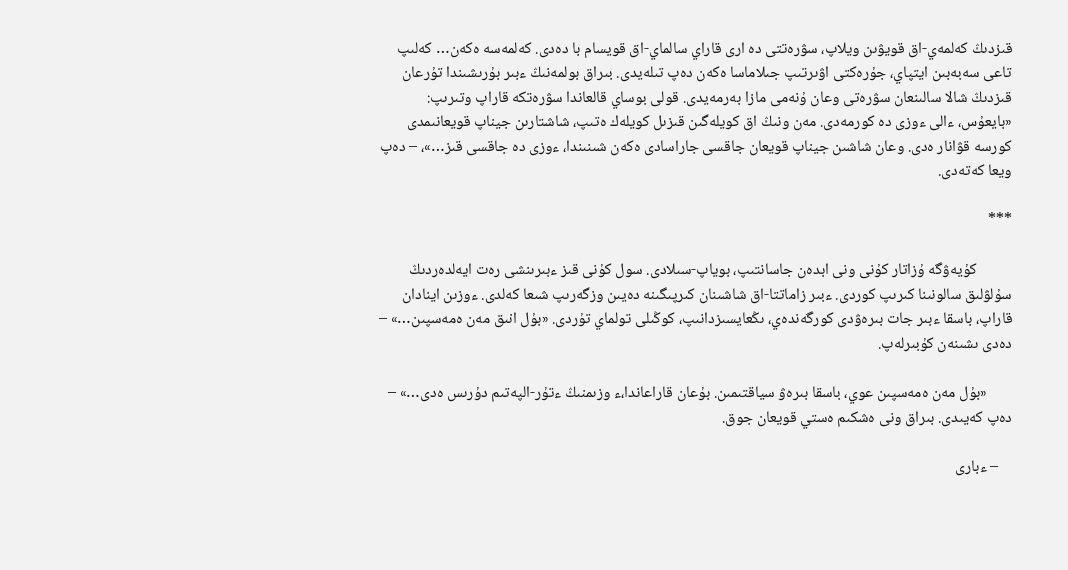قىزدىڭ كەلمەي-اق قويۋىن ويلاپ، سۋرەتتى دە ارى قاراي سالماي-اق قويسام با دەدى. كەلمەسە ەكەن… كەلىپ تاعى سەبەبىن ايتپاي، جۇرەكتى اۋىرتىپ جىلاماسا ەكەن دەپ تىلەيدى. بىراق بولمەنىڭ ءبىر بۇرىشىندا تۇرعان قىزدىڭ شالا سالىنعان سۋرەتى وعان ۇنەمى مازا بەرمەيدى. قولى بوساي قالعاندا سۋرەتكە قاراپ وتىرىپ: «بايعۇس، ءالى ءوزى دە كورمەدى. مەن ونىڭ اق كويلەگىن قىزىل كويلەك ەتىپ، شاشتارىن جيناپ قويعانىمدى كورسە قۋانار ەدى. وعان شاشىن جيناپ قويعان جاقسى جاراسادى ەكەن شىنىندا، ءوزى دە جاقسى قىز…»، – دەپ ويعا كەتەدى.

***

          كۇيەۋگە ۇزاتار كۇنى ونى ابدەن جاسانتىپ، بوياپ-سىلادى. سول كۇنى قىز ءبىرىنشى رەت ايەلدەردىڭ سۇلۋلىق سالونىنا كىرىپ كوردى. ءبىر زاماتتا-اق شاشىنان كىرپىگىنە دەيىن وزگەرىپ شىعا كەلدى. ءوزىن اينادان قاراپ، باسقا ءبىر جات بىرەۋدى كورگەندەي، ىڭعايسىزدانىپ، كوڭىلى تولماي تۇردى. «بۇل انىق مەن ەمەسپىن…» – دەدى ىشىنەن كۇبىرلەپ.

       «بۇل مەن ەمەسپىن عوي، باسقا بىرەۋ سياقتىمىن. بۇعان قاراعاندا،ء وزىمنىڭ ءتۇر-الپەتىم دۇرىس ەدى…» – دەپ كەيىدى. بىراق ونى ەشكىم ەستي قويعان جوق.

    – ءبارى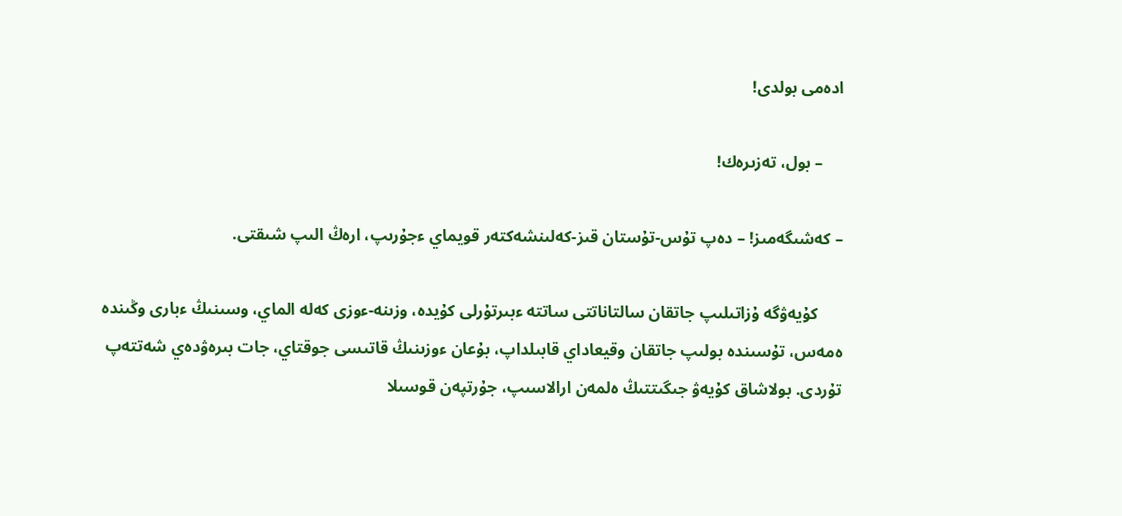ادەمى بولدى!

     – بول، تەزىرەك!

– كەشىگەمىز! – دەپ تۇس-تۇستان قىز-كەلىنشەكتەر قويماي ءجۇرىپ، ارەڭ الىپ شىقتى.

      كۇيەۋگە ۇزاتىلىپ جاتقان سالتاناتتى ساتتە ءبىرتۇرلى كۇيدە، وزىنە-ءوزى كەلە الماي، وسىنىڭ ءبارى وڭىندە ەمەس، تۇسىندە بولىپ جاتقان وقيعاداي قابىلداپ، بۇعان ءوزىنىڭ قاتىسى جوقتاي، جات بىرەۋدەي شەتتەپ تۇردى. بولاشاق كۇيەۋ جىگىتتىڭ ەلمەن ارالاسىپ، جۇرتپەن قوسىلا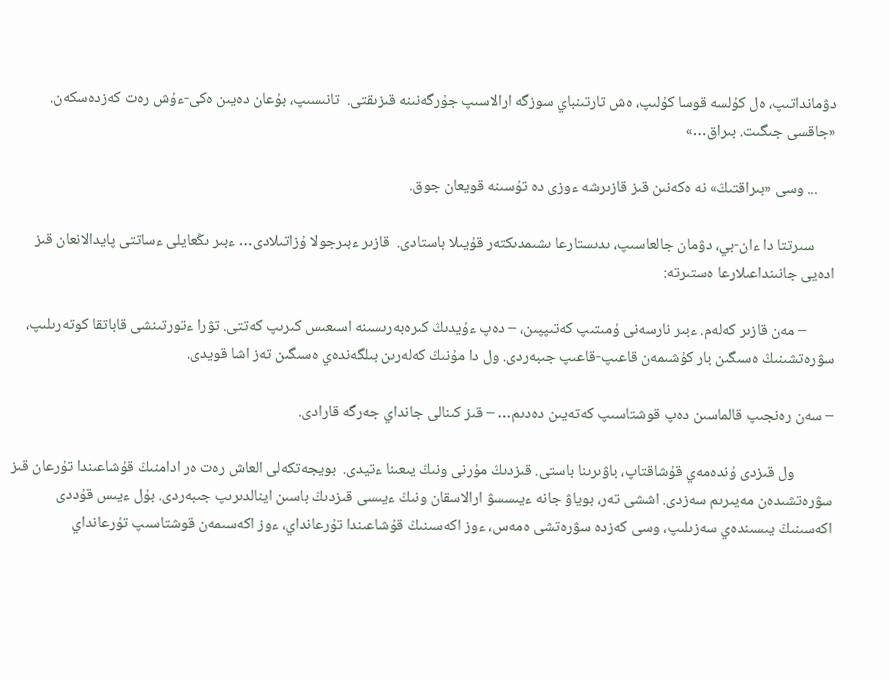دۋمانداتىپ، ەل كۇلسە قوسا كۇلىپ، ەش تارتىنباي سوزگە ارالاسىپ جۇرگەنىنە قىزىقتى.  تانىسىپ، بۇعان دەيىن ەكى-ءۇش رەت كەزدەسكەن. «جاقسى جىگىت. بىراق…»

     ... وسى «بىراقتىڭ» نە ەكەنىن قىز قازىرشە ءوزى دە تۇسىنە قويعان جوق.

      سىرتتا دا ءان-بي، دۋمان جالعاسىپ، ىدىستارعا ىشىمدىكتەر قۇيىلا باستادى.  قازىر ءبىرجولا ۇزاتىلادى… ءبىر ىڭعايلى ءساتتى پايدالانعان قىز ادەيى جانىنداعىلارعا ەستىرتە:

        – مەن قازىر كەلەم. ءبىر نارسەنى ۇمىتىپ كەتىپپىن، – دەپ ءۇيدىڭ كىرەبەرىسىنە اسىعىس كىرىپ كەتتى. تۋرا ءتورتىنشى قاباتقا كوتەرىلىپ، سۋرەتشىنىڭ ەسىگىن بار كۇشىمەن قاعىپ-قاعىپ جىبەردى. ول دا مۇنىڭ كەلەرىن بىلگەندەي ەسىگىن تەز اشا قويدى.

– سەن رەنجىپ قالماسىن دەپ قوشتاسىپ كەتەيىن دەدىم… – قىز كىنالى جانداي جەرگە قارادى.

           ول قىزدى ۇندەمەي قۇشاقتاپ، باۋىرىنا باستى. قىزدىڭ مۇرنى ونىڭ يىعىنا ءتيدى.  بويجەتكەلى العاش رەت ەر ادامنىڭ قۇشاعىندا تۇرعان قىز سۋرەتشىدەن مەيىرىم سەزدى. اششى تەر، بوياۋ جانە ءيىسسۋ ارالاسقان ونىڭ ءيىسى قىزدىڭ باسىن اينالدىرىپ جىبەردى. بۇل ءيىس قۇددى اكەسىنىڭ يىسىندەي سەزىلىپ، وسى كەزدە سۋرەتشى ەمەس، ءوز اكەسىنىڭ قۇشاعىندا تۇرعانداي، ءوز اكەسىمەن قوشتاسىپ تۇرعانداي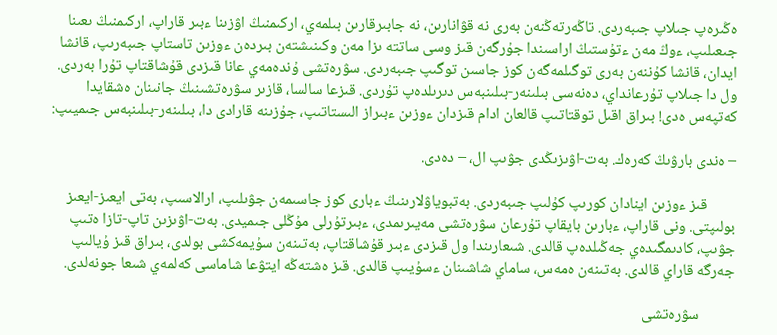ەڭىرەپ جىلاپ جىبەردى. تاڭەرتەڭنەن بەرى نە قۋانارىن، نە جابىرقارىن بىلمەي، اركىمنىڭ اۋزىنا ءبىر قاراپ، اركىمنىڭ ىعىنا جىعىلىپ، ءوڭ مەن ءتۇستىڭ اراسىندا جۇرگەن قىز وسى ساتتە ىزا مەن وكىنىشتەن بىردەن ءوزىن تاستاپ جىبەرىپ، قانشا ايدان، قانشا كۇننەن بەرى توگىلمەگەن كوز جاسىن توگىپ جىبەردى. سۋرەتشى ۇندەمەي عانا قىزدى قۇشاقتاپ تۇرا بەردى. ول دا جىلاپ تۇرعانداي، دەنەسى بىلىنەر-بىلىنبەس دىرىلدەپ تۇردى. قىزعا سالسا، قازىر سۋرەتشىنىڭ جانىنان ەشقايدا كەتپەس ەدى! بىراق اقىل توقتاتىپ قالعان ادام قىزدان ءوزىن ءبىراز الىستاتىپ، جۇزىنە قارادى دا، بىلىنەر-بىلىنبەس جىميىپ:

– ەندى بارۋىڭ كەرەك. بەت-اۋىزىڭدى جۋىپ ال، – دەدى.

        قىز ءوزىن اينادان كورىپ كۇلىپ جىبەردى. بەتبوياۋلارىنىڭ ءبارى كوز جاسىمەن جۋىلىپ، ارالاسىپ، بەتى ايعىز-ايعىز بولىپتى. ونى قاراپ، ءبارىن بايقاپ تۇرعان سۋرەتشى مەيىرىمدى، ءبىرتۇرلى مۇڭلى جىميدى. بەت-اۋىزىن تاپ-تازا ەتىپ جۋىپ، كادىمگىدەي جەڭىلدەپ قالدى. شىعارىندا ول قىزدى ءبىر قۇشاقتاپ، بەتىنەن سۇيمەكشى بولدى، بىراق قىز ۇيالىپ جەرگە قاراي قالدى. بەتىنەن ەمەس، ساماي شاشىنان ءسۇيىپ قالدى. قىز ەشتەڭە ايتۋعا شاماسى كەلمەي شىعا جونەلدى.

          سۋرەتشى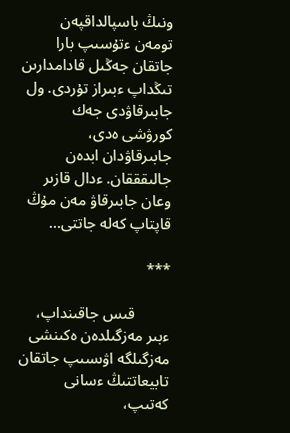ونىڭ باسپالداقپەن تومەن ءتۇسىپ بارا جاتقان جەڭىل قادامدارىن تىڭداپ ءبىراز تۇردى. ول جابىرقاۋدى جەك كورۋشى ەدى، جابىرقاۋدان ابدەن جالىقققان. ءدال قازىر وعان جابىرقاۋ مەن مۇڭ قاپتاپ كەلە جاتتى…

***

         قىس جاقىنداپ، ءبىر مەزگىلدەن ەكىنشى مەزگىلگە اۋىسىپ جاتقان تابيعاتتىڭ ءسانى كەتىپ،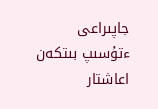جاپىراعى ءتۇسىپ بىتكەن اعاشتار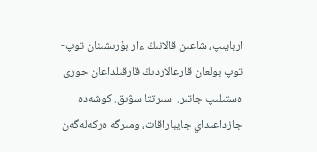اربايىپ، شاعىن قالانىڭ ءار بۇرىشىنان توپ-توپ بولعان قارعالاردىڭ قارقىلداعان حورى ەستىلىپ جاتىر.  سىرتتا سۋىق. كوشەدە جازداعىداي جايباراقات، ومىرگە ەركەلەگەن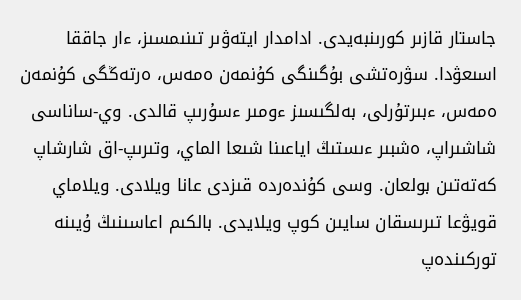جاستار قازىر كورىنبەيدى. ادامدار ايتەۋىر تىنىمسىز، ءار جاققا اسىعۋدا. سۋرەتشى بۇگىنگى كۇنمەن ەمەس، ەرتەڭگى كۇنمەن ەمەس، ءبىرتۇرلى، بەلگىسىز ءومىر ءسۇرىپ قالدى. وي-ساناسى شاشىراپ، ەشبىر ءىستىڭ اياعىنا شىعا الماي، وتىرىپ-اق شارشاپ كەتەتىن بولعان. وسى كۇندەردە قىزدى عانا ويلادى. ويلاماي قويۋعا تىرىسقان سايىن كوپ ويلايدى. بالكىم اعاسىنىڭ ۇيىنە توركىندەپ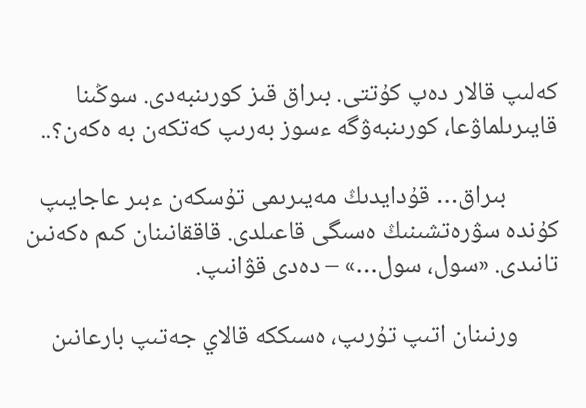كەلىپ قالار دەپ كۇتتى. بىراق قىز كورىنبەدى. سوڭىنا قايىرىلماۋعا، كورىنبەۋگە ءسوز بەرىپ كەتكەن بە ەكەن؟..

         بىراق… قۇدايدىڭ مەيىرىمى تۇسكەن ءبىر عاجايىپ كۇندە سۋرەتشىنىڭ ەسىگى قاعىلدى. قاققانىنان كىم ەكەنىن تانىدى. «سول، سول…» – دەدى قۋانىپ.

       ورنىنان اتىپ تۇرىپ، ەسىككە قالاي جەتىپ بارعانىن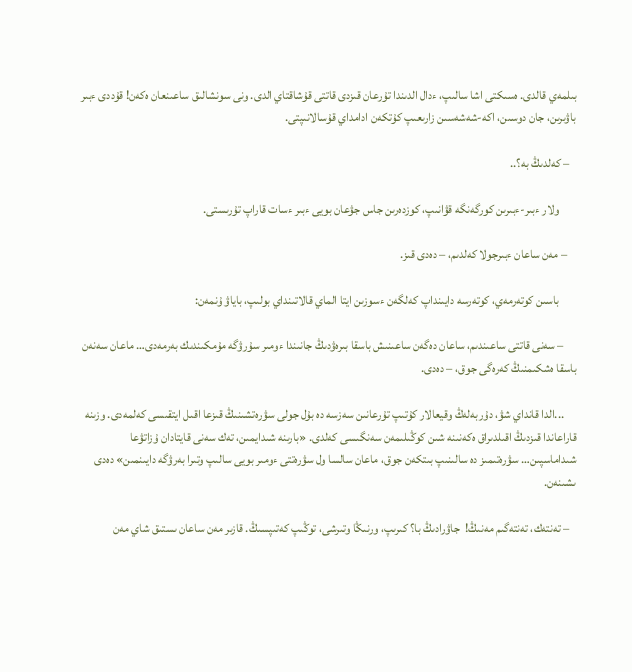بىلمەي قالدى. ەسىكتى اشا سالىپ، ءدال الدىندا تۇرعان قىزدى قاتتى قۇشاقتاي الدى. ونى سونشالىق ساعىنعان ەكەن! قۇددى ءبىر باۋىرىن، جان دوسىن، اكە-شەشەسىن زارىعىپ كۇتكەن ادامداي قۇسالانىپتى.

   – كەلدىڭ بە؟..

       ولار ءبىر-ءبىرىن كورگەنگە قۋانىپ، كوزدەرىن جاس جۋعان بويى ءبىر ءسات قاراپ تۇرىستى.

    – مەن ساعان ءبىرجولا كەلدىم، – دەدى قىز.

       باسىن كوتەرمەي، كوتەرسە دايىنداپ كەلگەن ءسوزىن ايتا الماي قالاتىنداي بولىپ، باياۋ ۇنمەن:

     – سەنى قاتتى ساعىندىم، ساعان دەگەن ساعىنىش باسقا بىرەۋدىڭ جانىندا ءومىر سۇرۋگە مۇمكىندىك بەرمەدى… ماعان سەنەن باسقا ەشكىمنىڭ كەرەگى جوق، – دەدى.

     ...الدا قانداي شۋ، دۇربەلەڭ وقيعالار كۇتىپ تۇرعانىن سەزسە دە بۇل جولى سۋرەتشىنىڭ قىزعا اقىل ايتقىسى كەلمەدى. وزىنە قاراعاندا قىزدىڭ اقىلدىراق ەكەنىنە شىن كوڭىلىمەن سەنگىسى كەلدى. «بارىنە شىدايمىن، تەك سەنى قايتادان ۇزاتۋعا شىداماسپىن… سۋرەتىمىز دە سالىنىپ بىتكەن جوق، ماعان سالسا ول سۋرەتتى ءومىر بويى سالىپ وتىرا بەرۋگە دايىنمىن» دەدى ىشىنەن.

   – تەنتەك، تەنتەگىم مەنىڭ!  جاۋرادىڭ با؟ كىرىپ، ورنىڭا وتىرشى، توڭىپ كەتىپسىڭ. قازىر مەن ساعان ىستىق شاي مەن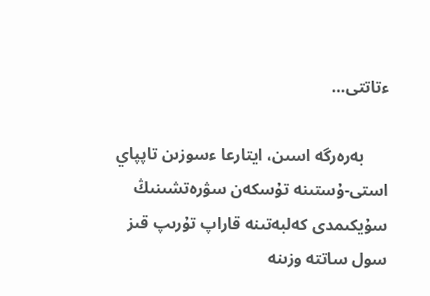ءتاتتى…

      بەرەرگە اسىن، ايتارعا ءسوزىن تاپپاي استى-ۇستىنە تۇسكەن سۋرەتشىنىڭ سۇيكىمدى كەلبەتىنە قاراپ تۇرىپ قىز سول ساتتە وزىنە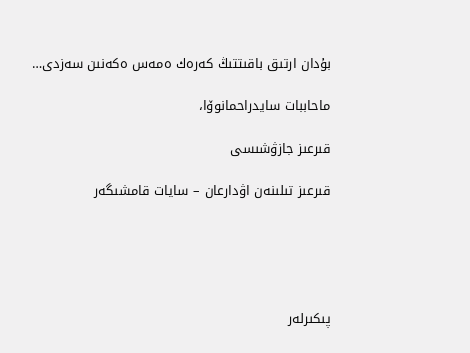بۇدان ارتىق باقىتتىڭ كەرەك ەمەس ەكەنىن سەزدى…

ماحاببات سايدراحمانوۆا،

قىرعىز جازۋشىسى

قىرعىز تىلىنەن اۋدارعان – سايات قامشىگەر





پىكىرلەر